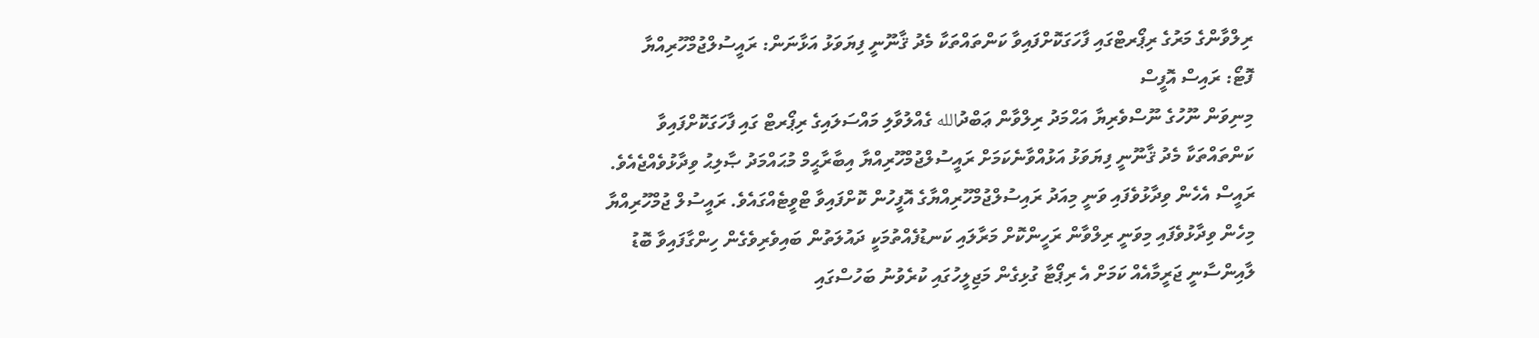ރިލްވާންގެ މަރުގެ ރިޕޯރޓްގައި ފާހަގަކޮށްފައިވާ ކަންތައްތަކާ މެދު ޤާނޫނީ ފިޔަވަޅު އަޅާނަން: ރައީސުލްޖުމްހޫރިއްޔާ
ފޮޓޯ: ރައިސް އޮފީސް
މިނިވަން ނޫހުގެ ނޫސްވެރިޔާ އަޙްމަދު ރިލްވާން ޢަބްދުالله ގެއްލުވާލި މައްސަލައިގެ ރިޕޯރޓް ގައި ފާހަގަކޮށްފައިވާ ކަންތައްތަކާ މެދު ޤާނޫނީ ފިޔަވަޅު އަޅުއްވާނެކަމަށް ރައީސުލްޖުމްހޫރިއްޔާ އިބާރާޙީމް މުޙައްމަދު ޞާލިޙު ވިދާޅުވެއްޖެއެވެ. ރައީސް އެހެން ވިދާޅުވެފައި ވަނީ މިއަދު ރައިސުލްޖުމްހޫރިއްޔާގެ އޮފީހުން ކޮށްފައިވާ ޓްވީޓެއްގައެވެ. ރައީސުލް ޖުމްހޫރިއްޔާ މިހެން ވިދާޅުވެފައި މިވަނީ ރިލްވާން ރަހީންކޮށް މަރާލައި ކަނޑުފެއްތުމަކީ ދައުލަތުން ބައިވެރިވެގެން ހިންގާފައިވާ ބޮޑު ލާއިންސާނީ ޖަރީމާއެއް ކަމަށް އެ ރިޕޯޓާ ގުޅިގެން މަޖިލީހުގައި ކުރެވުނު ބަހުސްގައި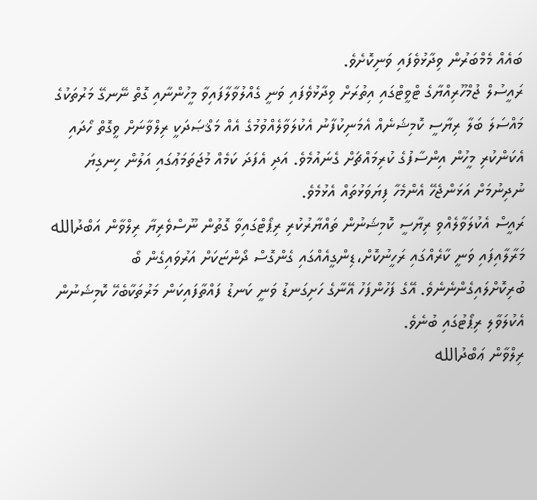ބައެއް މެމްބަރުން ވިދާޅުވެފައި ވަނިކޮށެވެ.
ރައީސުލް ޖުމްހޫރިއްޔާގެ ޓްވީޓްގައި އިތުރަށް ވިދާޅުވެފައި ވަނީ ގެއްލުވާލާފައިވާ މީހުންނާއި ގޮތް ނޭނގޭ މަރުތަކުގެ މައްސަލަ ބަލާ ރިޔާސީ ކޮމިޝަނެއް އެމަނިކުފާނު އެކުލަވާލެއްވުމުގެ އެއް މަޤްޞަދަކީ ރިލްވާނަށް ވީގޮތް ހޯދައި އެކަންކުރި މީހުން އިންސާފުގެ ކުރިމައްޗަށް ގެނައުމެވެ. އަދި އެފަދަ ކަމެއް މުޖަތަމަޢުގައި އަލުން ހިނގިޔަ ނުދިނުމަށް އަޅަންޖެހޭ އެންމެހާ ފިޔަވަޅުތައް އެޅުމެވެ.
ރައީސް އެކުލަވާލެއްވި ރިޔާސީ ކޮމިޝަނުން ތައްޔާރުކުރި ރިޕޯޓްގައިވާ ގޮތުން ނޫސްވެރިޔާ ރިލްވާން އަބްދުالله މަރާލާއިފައި ވަނީ ކާރެއްގައި ރަހީނުކޮށް،ޑިންގީއެއްގައި ގެންގޮސް ދޯންޏަކަށް އަރުވައިގެން ބޯ ބުރިކޮށްލައިގެންނެނެވެ. އޭގެ ފަހުންފަހު އޭނާގެ ހަށިގަނޑު ވަނީ ކަނޑު ފައްތާފައިކަން މަރުތަކާބެހޭ ކޮމިޝަނުން އެކުލަވާލި ރިޕޯޓުގައި ބުނެވެ.
ރިލްވާން ޢަބްދުالله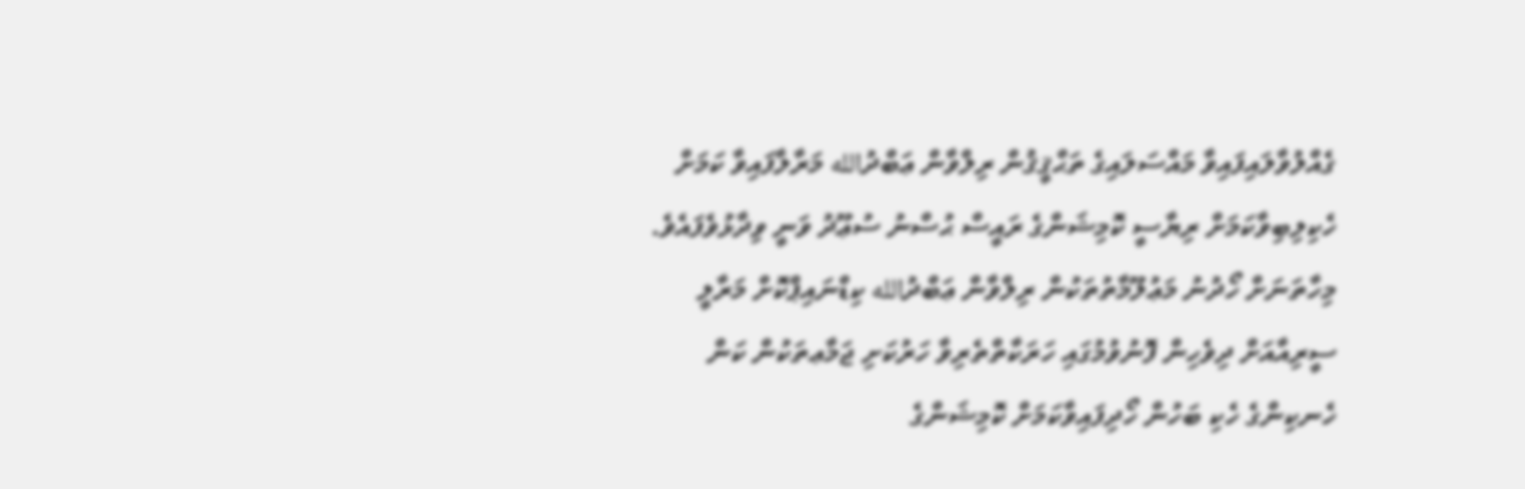ގެއްލުވާލައިފައިވާ މައްސަލައިގެ ތަޙްޤީޤުން ރިލްވާން ޢަބްދުالله މަރާލާފައިވާ ކަމަށް ހެކިލިބިވާކަމަށް ރިޔާސީ ކޮމިޝަންގެ ރައީސް ޙުސްނު ސުޢޫދު ވަނީ ވިދާޅުވެފައެވެ. މިހާތަނަށް ހޯދުނު މަޢުލޫމާތުތަކުން ރިލްވާން ޢަބްދުالله ކިޑްނައިޕްކޮށް މަރާލީ ސީރިއާއަށް ދިވެހިން ފޮނުވުމުގައި ހަރަކާތްތެރިވާ ހަރުކަށި ޖަމާޢތަކުން ކަން ހެނކިންގެ ހެކި ބަހުން ހޯދިފައިވާކަމަށް ކޮމިޝަންގެ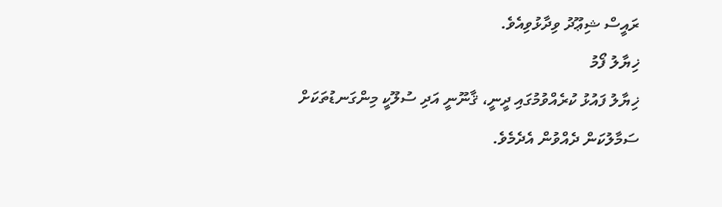ރައީސް ޝިޢޫދު ވިދާޅުވިއެވެ.
ޚިޔާލު ފޯމު
ޚިޔާލު ފައުޅު ކުރެއްވުމުގައި ދީނީ، ޤާނޫނީ އަދި ސުލޫކީ މިންގަނޑުތަކަށް ސަމާލުކަން ދެއްވުން އެދެމެވެ.